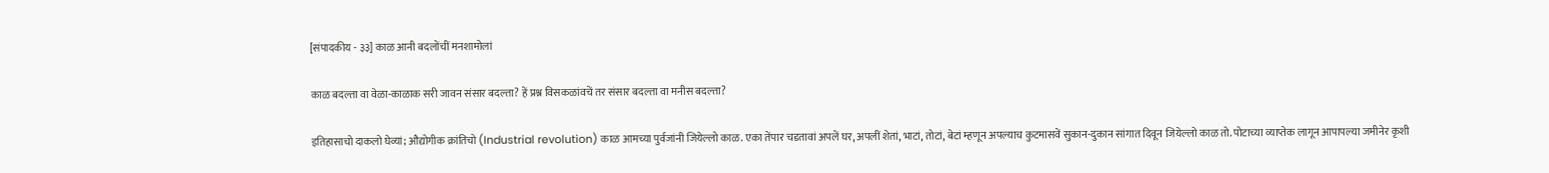[संपादकीय - ३३] काळ आनी बदलोंचीं मनशामोलां

काळ बदल्ता वा वेळा-काळाक सरी जावन संसार बदल्ता? हें प्रश्न विसकळांवचें तर संसार बदल्ता वा मनीस बदल्ता?

इतिहासाचो दाकलो घेव्यां; औद्योगीक क्रांतिचो (Industrial revolution) काळ आमच्या पुर्वजांनी जियेल्लो काळ. एका तेंपार चडतावां अपलें घर, अपलीं शेतां, भाटां, तोटां, बेटां म्हणून अपल्याच कुटमासवें सुकान-दुकान सांगात दिवून जियेल्लो काळ तो. पोटाच्या व्याप्तेक लागून आपापल्या जमीनेर कृशी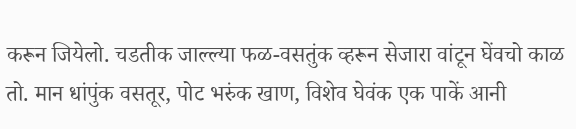करून जियेलो. चडतीक जाल्ल्या फळ-वसतुंक व्हरून सेजारा वांटून घेंवचो काळ तो. मान धांपुंक वसतूर, पोट भरुंक खाण, विशेव घेवंक एक पाकें आनी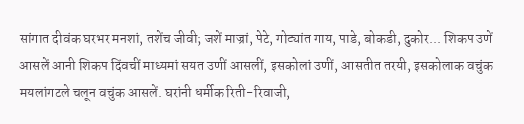सांगात दीवंक घर‌भर मनशां, तशेंच जीवी; जशें माज्रां, पेटे, गोट्यांत गाय, पाडे, बोकडी, दुकोर... शिकप उणें आसलें आनी शिकप दिंवचीं माध्यमां सयत उणीं आसलीं, इसकोलां उणीं, आसतीत तर‌यी, इसकोलाक वचुंक मयलांगटले चलून वचुंक आसलें. घरांनी धर्मीक रिती-रिवाजी,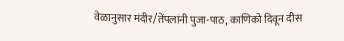वेळानुसार मंदीर/तेंपलांनी पुजा-पाठ, काणिको दिवून दीस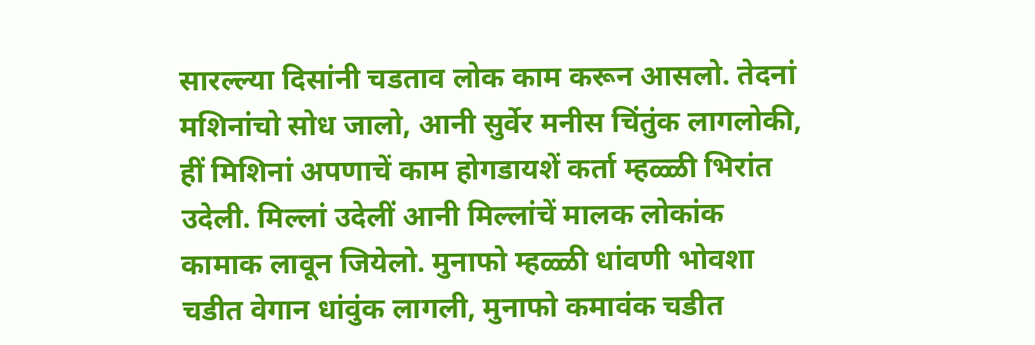सार‌ल्ल्या दिसांनी चडताव लोक काम करून आसलो. तेदनां मशिनांचो सोध जालो, आनी सुर्वेर मनीस चिंतुंक लागलोकी, हीं मिशिनां अपणाचें काम होगडायशें कर्ता म्हळ्ळी भिरांत उदेली. मिल्लां उदेलीं आनी मिल्लांचें मालक लोकांक कामाक लावून जियेलो. मुनाफो म्हळ्ळी धांवणी भोवशा चडीत वेगान धांवुंक लागली, मुनाफो कमावंक चडीत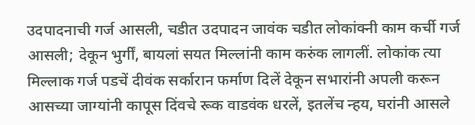उदपादनाची गर्ज आसली, चडीत उदपादन जावंक चडीत लोकांक्नी काम कर्ची गर्ज आसली; देकून भुर्गीं, बायलां सयत मिल्लांनी काम करुंक लागलीं. लोकांक त्या मिल्लाक गर्ज पडचें दीवंक सर्कारान फर्माण दिलें देकून सभारांनी अपली करून आसच्या जाग्यांनी कापूस दिंवचे रूक वाडवंक धरलें, इतलेंच न्हय, घरांनी आसले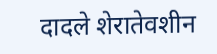दादले शेरातेवशीन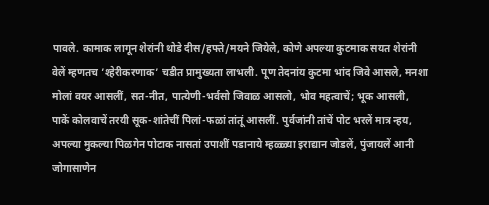पावले. कामाक लागून शेरांनी थोडे दीस/हफ्ते/मयने जियेले, कोणे अपल्या कुटमाक सयत शेरांनी वेलें म्हणतच ’श्हेरीकरणाक’ चडीत प्रामुख्यता लाभली. पूण तेदनांय कुटमा भांद जिवे आसले, मनशा मोलां वयर आसलीं, सत-नीत, पात्येणी-भर्वसो जिवाळ आसलो, भोव महत्वाचें; भूक आसली, पाकें कोलवाचें तर‌यी सूक-शांतेचीं पिलां-फळां तांतूं आसलीं. पुर्वजांनी तांचें पोट भरलें मात्र न्हय, अपल्या मुकल्या पिळगेन पोटाक नासतां उपाशीं पडानाये म्हळ्ळ्या इराद्यान जोडलें, पुंजायलें आनी जोगासाणेन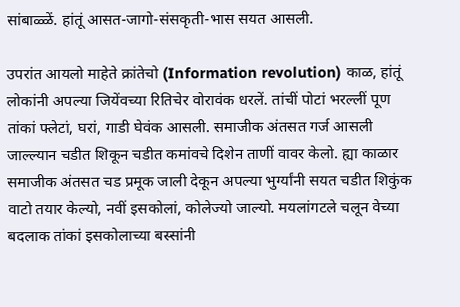सांबाळ्ळें. हांतूं आसत-जागो-संसकृती-भास सयत आसली.

उपरांत आयलो माहेते क्रांतेचो (Information revolution) काळ, हांतूं लोकांनी अपल्या जियेंवच्या रितिचेर वोरावंक धरलें. तांचीं पोटां भर‌ल्लीं पूण तांकां फ्लेटां, घरां, गाडी घेवंक आसली. समाजीक अंतसत गर्ज आसली जाल्ल्यान चडीत शिकून चडीत कमांवचे दिशेन ताणीं वावर केलो. ह्या काळार समाजीक अंतसत चड प्रमूक जाली देकून अपल्या भुर्ग्यांनी सयत चडीत शिकुंक वाटो तयार केल्यो, नवीं इसकोलां, कोलेज्यो जाल्यो. मयलांगटले चलून वेच्या बदलाक तांकां इसकोलाच्या बस्सांनी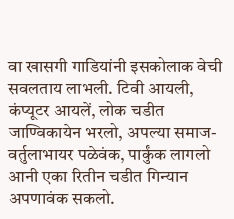वा खासगी गाडियांनी इसकोलाक वेची सवलताय लाभली. टिवी आयली, कंप्यूटर आयलें, लोक चडीत जाण्विकायेन भरलो, अपल्या समाज-वर्तुलाभायर पळेवंक, पार्कुंक लागलो आनी एका रितीन चडीत गिन्यान अपणावंक सकलो.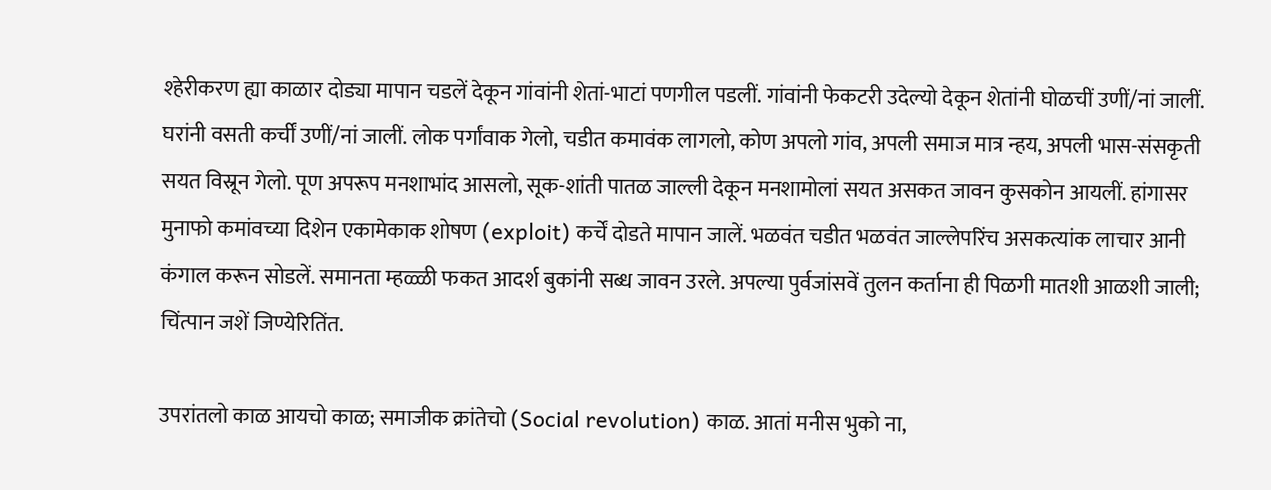श्हेरीकरण ह्या काळार दोड्या मापान चडलें देकून गांवांनी शेतां-भाटां पणगील पडलीं. गांवांनी फेकटरी उदेल्यो देकून शेतांनी घोळचीं उणीं/नां जालीं. घरांनी वसती कर्चीं उणीं/नां जालीं. लोक पर्गांवाक गेलो, चडीत कमावंक लागलो, कोण अपलो गांव, अपली समाज मात्र न्हय, अपली भास-संसकृती सयत विस्रून गेलो. पूण अपरूप मनशाभांद आसलो, सूक-शांती पातळ जाल्ली देकून मनशामोलां सयत असकत जावन कुसकोन आयलीं. हांगासर मुनाफो कमांवच्या दिशेन एकामेकाक शोषण (exploit) कर्चें दोडते मापान जालें. भळवंत चडीत भळवंत जाल्लेपरिंच असकत्यांक लाचार आनी कंगाल करून सोडलें. समानता म्हळ्ळी फकत आदर्श बुकांनी सब्ध जावन उरले. अपल्या पुर्वजांसवें तुलन कर्ताना ही पिळगी मातशी आळशी जाली; चिंत्पान जशें जिण्येरितिंत.

उपरांतलो काळ आयचो काळ; समाजीक क्रांतेचो (Social revolution) काळ. आतां मनीस भुको ना,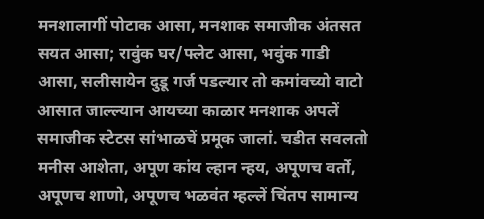मनशालागीं पोटाक आसा, मनशाक समाजीक अंतसत सयत आसा; रावुंक घर/फ्लेट आसा, भवुंक गाडी आसा, सलीसायेन दुडू गर्ज पडल्यार तो कमांवच्यो वाटो आसात जाल्ल्यान आयच्या काळार मनशाक अपलें समाजीक स्टेटस सांभाळचें प्रमूक जालां. चडीत सवलतो मनीस आशेता, अपूण कांय ल्हान न्हय, अपूण‍च वर्तो, अपूण‍च शाणो, अपूण‍च भळवंत म्हल्लें चिंतप सामान्य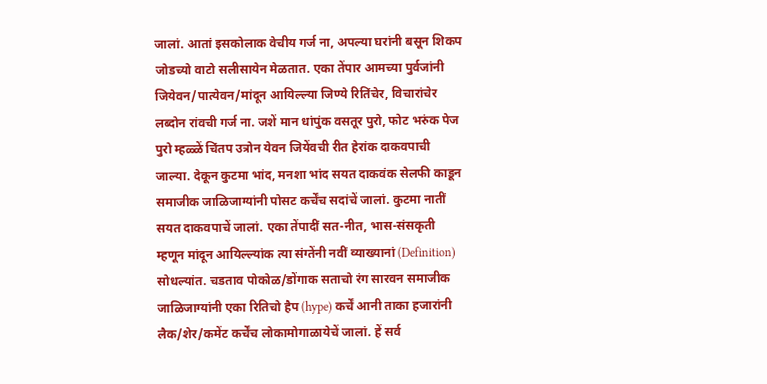जालां. आतां इसकोलाक वेचीय गर्ज ना, अपल्या घरांनी बसून शिकप जोडच्यो वाटो सलीसायेन मेळतात. एका तेंपार आमच्या पुर्वजांनी जियेवन/पात्येवन/मांदून आयिल्ल्या जिण्ये रितिंचेर, विचारांचेर लब्दोन रांवची गर्ज ना. जशें मान धांपुंक वसतूर पुरो, फोट भरुंक पेज पुरो म्हळ्ळें चिंतप उत्रोन येवन जियेंवची रीत हेरांक दाकवपाची जाल्या. देकून कुटमा भांद, मनशा भांद सयत दाकवंक सेलफी काडून समाजीक जाळिजाग्यांनी पोसट कर्चेंच सदांचें जालां. कुटमा नातीं सयत दाकवपाचें जालां. एका तेंपादीं सत-नीत, भास-संसकृती म्हणून मांदून आयिल्ल्यांक त्या संग्तेंनी नवीं व्याख्यानां (Definition) सोधल्यांत. चडताव पोकोळ/डोंगाक सताचो रंग सारवन समाजीक जाळिजाग्यांनी एका रितिचो हैप (hype) कर्चें आनी ताका हजारांनी लैक/शेर/कमेंट कर्चेंच लोकामोगाळायेचें जालां. हें सर्व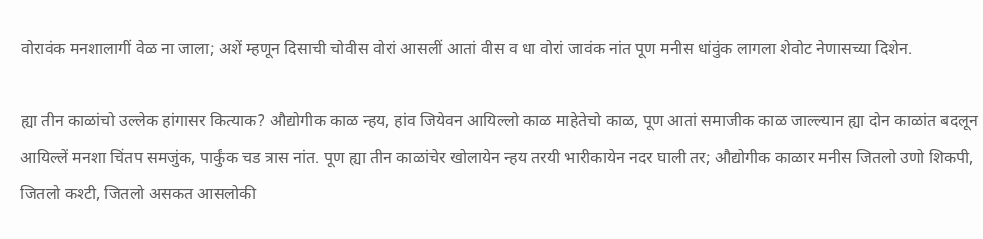वोरावंक मनशालागीं वेळ ना जाला; अशें म्हणून दिसाची चोवीस वोरां आसलीं आतां वीस व धा वोरां जावंक नांत पूण मनीस धांवुंक लागला शेवोट नेणासच्या दिशेन.

ह्या तीन काळांचो उल्लेक हांगासर कित्याक? औद्योगीक काळ न्हय, हांव जियेवन आयिल्लो काळ माहेतेचो काळ, पूण आतां समाजीक काळ जाल्ल्यान ह्या दोन काळांत बदलून आयिल्लें मनशा चिंतप समजुंक, पार्कुंक चड त्रास नांत. पूण ह्या तीन काळांचेर खोलायेन न्हय तर‌यी भारीकायेन नदर घाली तर; औद्योगीक काळार मनीस जितलो उणो शिकपी, जितलो कश्टी, जितलो असकत आसलोकी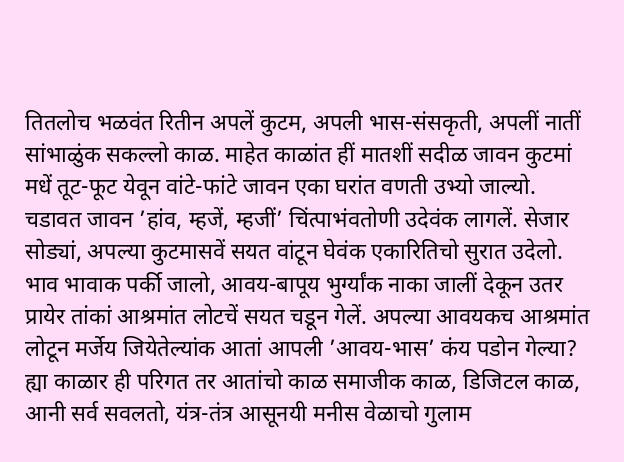तितलोच भळवंत रितीन अपलें कुटम, अपली भास-संसकृती, अपलीं नातीं सांभाळुंक सक‌ल्लो काळ. माहेत काळांत हीं मातशीं सदीळ जावन कुटमां मधें तूट-फूट येवून वांटे-फांटे जावन एका घरांत वणती उभ्यो जाल्यो. चडावत जावन ’हांव, म्हजें, म्हजीं’ चिंत्पाभंवतोणी उदेवंक लागलें. सेजार सोड्यां, अपल्या कुटमासवें सयत वांटून घेवंक एकारितिचो सुरात उदेलो. भाव भावाक पर्की जालो, आवय-बापूय भुर्ग्यांक नाका जालीं देकून उतर प्रायेर तांकां आश्रमांत लोटचें सयत चडून गेलें. अपल्या आवयक‌च आश्रमांत लोटून मर्जेय जियेतेल्यांक आतां आपली ’आवय-भास’ कंय पडोन गेल्या? ह्या काळार ही परिगत तर आतांचो काळ समाजीक काळ, डिजिटल काळ, आनी सर्व सवलतो, यंत्र-तंत्र आसून‌यी मनीस वेळाचो गुलाम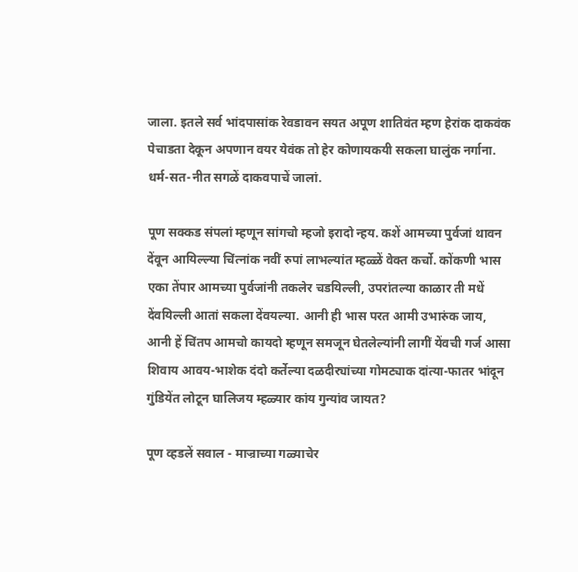जाला. इतले सर्व भांदपासांक रेवडावन सयत अपूण शातिवंत म्हण हेरांक दाकवंक पेचाडता देकून अपणान वयर येवंक तो हेर कोणायक‌यी सकला घालुंक नर्गाना. धर्म-सत-नीत सगळें दाकवपाचें जालां.

पूण सक्कड संपलां म्हणून सांगचो म्हजो इरादो न्हय. कशें आमच्या पुर्वजां थावन देंवून आयिल्ल्या चिंत्नांक नवीं रुपां लाभल्यांत म्हळ्ळें वेक्त कर्चो. कोंकणी भास एका तेंपार आमच्या पुर्वजांनी तकलेर चडयिल्ली, उपरांतल्या काळार ती मधें देंवयिल्ली आतां सकला देंवयल्या. आनी ही भास परत आमी उभारुंक जाय, आनी हें चिंतप आमचो कायदो म्हणून समजून घेतलेल्यांनी लागीं येंवची गर्ज आसा शिवाय आवय-भाशेक दंदो कर्तेल्या दळदीर‍्यांच्या गोमट्याक दांत्या-फातर भांदून गुंडियेंत लोटून घालिजय म्हळ्यार कांय गुन्यांव जायत?

पूण व्हडलें सवाल - माज्राच्या गळ्याचेर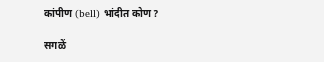कांपीण (bell) भांदीत कोण?

सगळें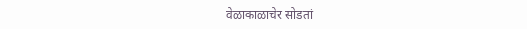वेळाकाळाचेर सोडतां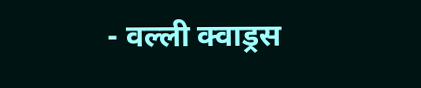- वल्ली क्वाड्रस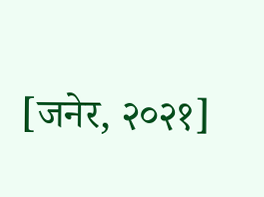[जनेर, २०२१]